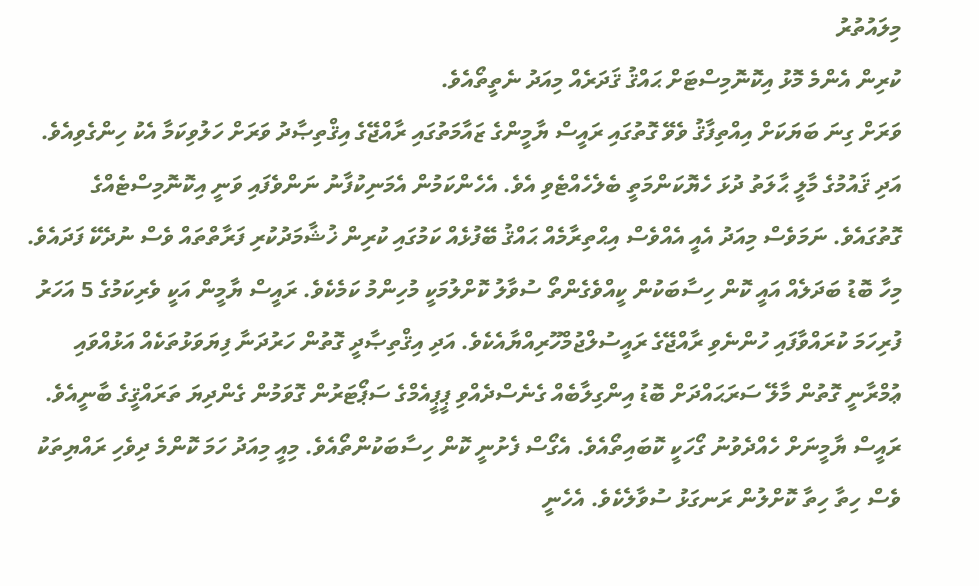މިލައުތުރު
ކުރިން އެންމެ މޮޅު އިކޮނޮމިސްޓަށް ޙައްޤު ޤަދަރެއް މިއަދު ނެތީތޯއެވެ.
ވަރަށް ގިނަ ބަޔަކަށް އިއްތިފާޤު ވެވޭ ގޮތުގައި ރައީސް ޔާމީންގެ ޒައާމަތުގައި ރާއްޖޭގެ އިޤްތިޞާދު ވަރަށް ހަލުވިކަމާ އެކު ހިންގެވިއެވެ. އަދި ޤައުމުގެ މާލީ ޙާލަތު ދުޅަ ހެޔޮކަންމަތީ ބެލެހެއްޓެވި އެވެ. އެހެންކަމުން އެމަނިކުފާނު ނަންވެފައި ވަނީ އިކޮނޮމިސްޓެއްގެ ގޮތުގައެވެ. ނަމަވެސް މިއަދު އެއީ އެއްވެސް އިޙްތިރާމެއް ޙައްޤު ބޭފުޅެއް ކަމުގައި ކުރިން ޚުޝާމަދުކުރި ފަރާތްތައް ވެސް ނުދެކޭ ފަދައެވެ.
މިހާ ބޮޑު ބަދަލެއް އައީ ކޮން ހިސާބަކުން ކީއްވެގެންތޯ ސުވާލު ކޮށްލުމަކީ މުހިންމު ކަމެކެވެ. ރައީސް ޔާމީން އަކީ ވެރިކަމުގެ 5 އަހަރު ފުރިހަމަ ކުރައްވާފައި ހުންނެވި ރާއްޖޭގެ ރައީސުލްޖުމްހޫރިއްޔާއެކެވެ. އަދި އިޤްތިޞާދީ ގޮތުން ހަރުދަނާ ފިޔަވަޅުތަކެއް އަޅުއްވައި ޢުމްރާނީ ގޮތުން މާލޭ ސަރަޙައްދަށް ބޮޑު އިންގިލާބެއް ގެނެސްދެއްވި ޕީޕީއެމްގެ ސަޕޯޓަރުން ގޮވަމުން ގެންދިޔަ ތަރައްޤީގެ ބާނީއެވެ.
ރައީސް ޔާމީނަށް ހެއްދެވުނު ގޯހަކީ ކޮބައިތޯއެވެ. އެގޯސް ފެށުނީ ކޮން ހިސާބަކުންތޯއެވެ. މިއީ މިއަދު ހަމަ ކޮންމެ ދިވެހި ރައްޔިތަކު ވެސް ހިތާ ހިތާ ކޮށްލުން ރަނގަޅު ސުވާލެކެވެ. އެހެނީ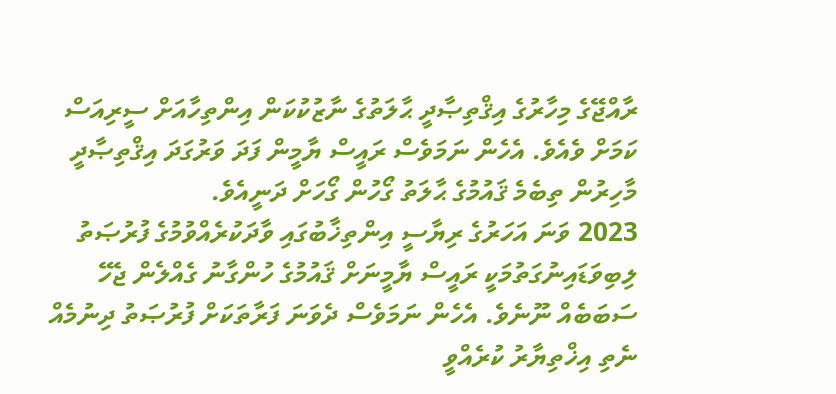ރާއްޖޭގެ މިހާރުގެ އިޤްތިޞާދީ ޙާލަތުގެ ނާޒުކުކަން އިންތިހާއަށް ސީރިއަސް ކަމަށް ވެއެވެ. އެހެން ނަމަވެސް ރައީސް ޔާމީން ފަދަ ވަރުގަދަ އިޤްތިޞާދީ މާހިރުން ތިބެމެ ޤައުމުގެ ޙާލަތު ގޯހުން ގޯހަށް ދަނީއެވެ.
2023 ވަނަ އަހަރުގެ ރިޔާސީ އިންތިޚާބުގައި ވާދަކުރެއްވުމުގެ ފުރުޞަތު ލިބިވަޑައިނުގަތުމަކީ ރައީސް ޔާމީނަށް ޤައުމުގެ ހުންގާނު ގެއްލެން ޖެހޭ ސަބަބެއް ނޫނެވެ. އެހެން ނަމަވެސް ދެވަނަ ފަރާތަކަށް ފުރުޞަތު ދިނުމެއް ނެތި އިޚްތިޔާރު ކުރެއްވީ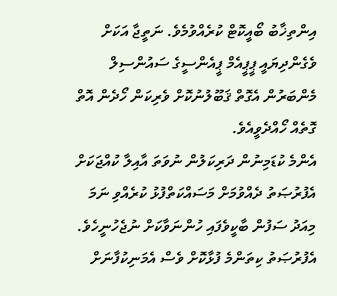އިންތިޚާބު ބޯއީކޮޓް ކުރެއްވުމެވެ. ނަތީޖާ އަކަށް ވެގެންދިޔައީ ޕީޕީއެމް ޕީއެންސީގެ ސައުންސިލް މެންބަރުން އެގޮތް ޤަބޫލުނުކޮށް ވެރިކަން ހޯދެން އޮތް ގޮތެއް ހޯއްދެވީއެވެ.
އެންމެ ކުޑަމިނުން ދަރިކަލުން ނުވަތަ އާއިލާ ކުއްޖަކަށް އެފުރުޞަތު ދެއްވުމަށް މަސައްކަތްފުޅު ކުރެއްވި ނަމަ މިއަދު ސަފުން ބާކީވެފައި ހުންނަވާކަށް ނުޖެހުނީހެވެ. އެފުރުޞަތު ކިތަންމެ ފުޅާކޮށް ވެސް އެމަނިކުފާނަށް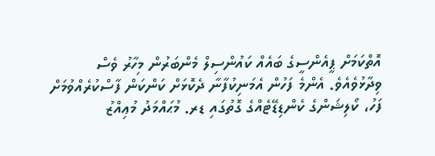އޮތްކަމަށް ޕީއެންސީގެ ބައެއް ކައުންސިލް މެންބަރުން މިހާރު ވެސް ވިދާޅުވެއެވެ. އެންމެ ފަހުން އެމަނިކުފާނާ ދެކޮޅަށް ކަންކަން ފާސްކުރެއްވުމަށް ފަހު، ކޯލިޝަންގެ ކެންޑިޑޭޓެއްގެ ގޮތުގައި ޑރ. މުޙައްމަދު މުޢިއްޒު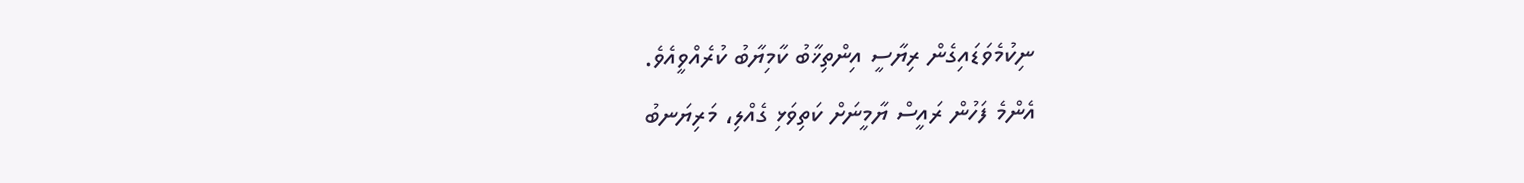ނިކުމެވަޑައިގެން ރިޔާސީ އިންތިޚާބު ކާމިޔާބު ކުރެއްވީއެވެ.
އެންމެ ފަހުން ރައީސް ޔާމީނަށް ކަތިވަޅި ގެއްލި، މަރިޔަނބު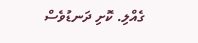ގެއްލި. ކޮށި ދަނޑުވެސް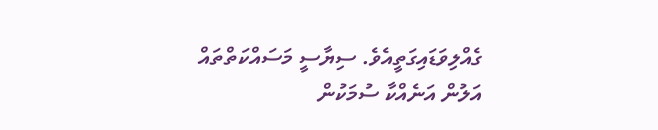ގެއްލިވަޑައިގަތީއެވެ. ސިޔާސީ މަސައްކަތްތައް އަލުން އަނެއްކާ ސުމަކުން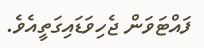ފައްޓަވަން ޖެހިވަޑައިގަތީއެވެ.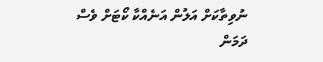ނުވިތާކަށް އަލުން އަނެއްކާ ކޯޓަށް ވެސް ދަމަން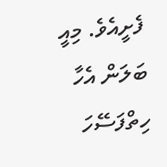ފެށީއެވެ. މިއީ ބަލަން އެހާ ހިތްފަސޭހަ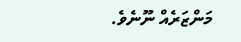މަންޒަރެއް ނޫނެވެ.